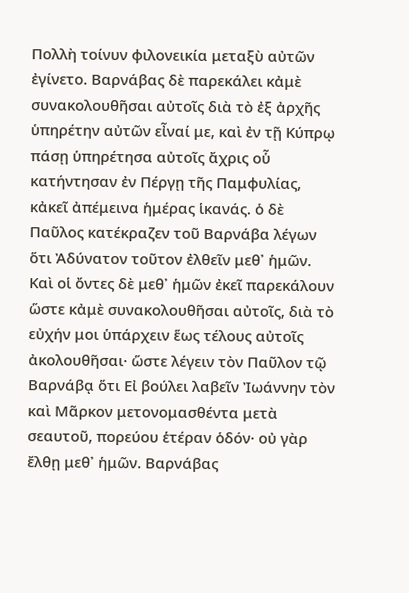Πολλὴ τοίνυν φιλονεικία μεταξὺ αὐτῶν ἐγίνετο. Βαρνάβας δὲ παρεκάλει κἀμὲ συνακολουθῆσαι αὐτοῖς διὰ τὸ ἐξ ἀρχῆς ὑπηρέτην αὐτῶν εἶναί με, καὶ ἐν τῇ Κύπρῳ πάσῃ ὑπηρέτησα αὐτοῖς ἄχρις οὗ κατήντησαν ἐν Πέργῃ τῆς Παμφυλίας, κἀκεῖ ἀπέμεινα ἡμέρας ἱκανάς. ὁ δὲ Παῦλος κατέκραζεν τοῦ Βαρνάβα λέγων ὅτι Ἀδύνατον τοῦτον ἐλθεῖν μεθ᾽ ἡμῶν. Καὶ οἱ ὄντες δὲ μεθ᾽ ἡμῶν ἐκεῖ παρεκάλουν ὥστε κἀμὲ συνακολουθῆσαι αὐτοῖς, διὰ τὸ εὐχήν μοι ὑπάρχειν ἕως τέλους αὐτοῖς ἀκολουθῆσαι· ὥστε λέγειν τὸν Παῦλον τῷ Βαρνάβᾳ ὅτι Εἰ βούλει λαβεῖν Ἰωάννην τὸν καὶ Μᾶρκον μετονομασθέντα μετὰ σεαυτοῦ, πορεύου ἑτέραν ὁδόν· οὐ γὰρ ἔλθῃ μεθ᾽ ἡμῶν. Βαρνάβας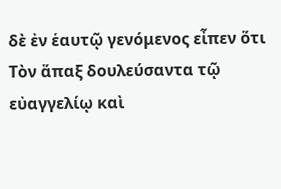δὲ ἐν ἑαυτῷ γενόμενος εἶπεν ὅτι Τὸν ἅπαξ δουλεύσαντα τῷ εὐαγγελίῳ καὶ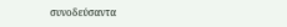συνοδεύσαντα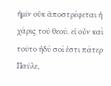ἡμῖν οὐκ ἀποστρέφεται ἡ χάρις τοῦ θεοῦ. εἰ οὖν καὶ τοῦτο ἡδύ σοί ἐστι πάτερ Παῦλε,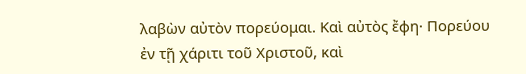λαβὼν αὐτὸν πορεύομαι. Καὶ αὐτὸς ἔφη· Πορεύου ἐν τῇ χάριτι τοῦ Χριστοῦ, καὶ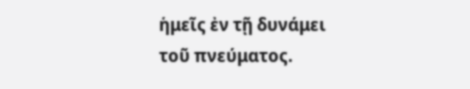ἡμεῖς ἐν τῇ δυνάμει τοῦ πνεύματος.